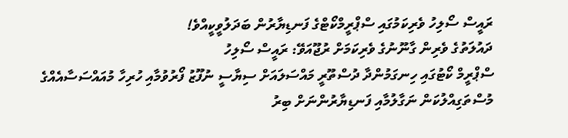ރައީސް ސޯލިހު ވެރިކަމުގައި ސްޕްރީމްކޯޓްގެ ފަނޑިޔާރުން ބަދަލުވީކީއްވެ!
ދައުލަތުގެ ވެރިން ގާނޫނުގެ ވެރިކަމަށް ރުޖޫއަވޭ: ރައީސް ސޯލިހު
ސްޕްރީމް ކޯޓުގައި ހިނގަމުންދާ ދުސްތޫރީ މައްސަލައަށް ސިޔާސީ ނުފޫޒު ފޯރުވުމާއި ހުރިހާ މުއައްސަސާއެއްގެ މުސްތަގިއްލުކަން ނަގާލުމާއި ފަނޑިޔާރުންނަށް ބިރު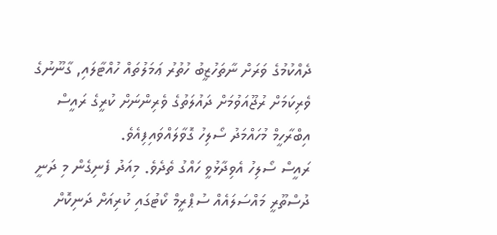ދެއްކުމުގެ ވަރަށް ނާތަހުޒީބު ހުތުރު ޢަމަލުތައް ހުއްޓާލައި, ގާނޫނުގެ ވެރިކަމަށް ރުޖޫއަވުމަށް ދައުލަތުގެ ވެރިންނަށް ކުރީގެ ރައީސް އިބްރާހީމް މުހައްމަދު ސޯލިހު ގޮވާލައްވައިފިއެވެ.
ރައީސް ސޯލިހު އެވިދާޅުވީ ހައްގު ތެދެވެ. މިއަދު ފެނިގެން މި ދަނީ ދުސްތޫރީ މައްސަލައެއް ސުޕްރީމް ކޯޓުގައި ކުރިއަށް ދަނިކޮށް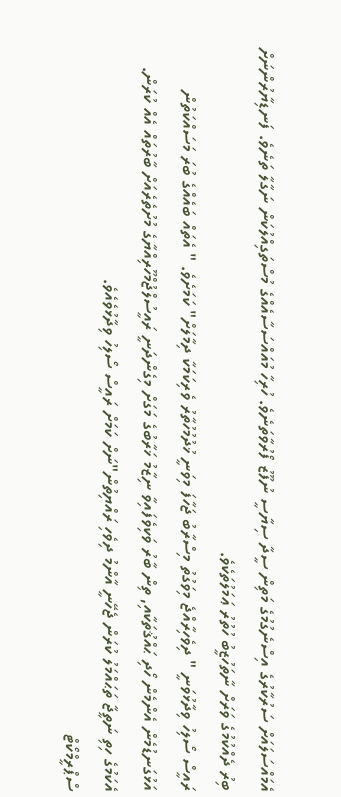އެމައްސަލައަށް ސަރުކާރުގެ އިސްނެގުމުގެ މަތިން ސީދާ ސިޔާސީ ނުފޫޒު ފޯރުވާތަނެވެ. ހުރިހާ މުއައްސަސާއެއްގެ މުސްތަގިއްލުކަން ނަގާލާ ތަނެވެ. ފަނޑިޔާރުންނަށް ބިރު ދެއްކުމުގެ ވަރަށް ނާތަހުޒީބު ހުތުރު ޢަމަލުތަކެވެ.
ރައީސް ސޯލިހު ވިދާޅުވަނީ " ދިވެހިރާއްޖެ މިވަގުތު މިސްރާބު ޖަހާފަ މިވަނީ ޚުދުމުހުތާރު ވެރިކަމަކާ ދިމާލަށް" ކަމަށެވެ. " އެތައް ބައެއްގެ ބުރަ މަސައްކަތުން އަޅުގަނޑުމެން އެންމެން ހޯދި ޙައްޤުތަކާއި, ތިން ބާރު ވަކިވެފައިވާ ނިޒާމު ޚަރާބުގެ މަގަށް މިގެންދަނީ ރައީސުލްޖުމްހޫރިއްޔާގެ މުށުތެރެއަށް ބާރުތައް އެއް ކުރަން. އެކަމުގެ ހިތި ނަތީޖާ ތަޙައްމަލު ކުރަން ޖެހޭނީ އާންމު ދިވެހި ރައްޔިތުން"ނަށް ކަމަށް ރައީސް ސޯލިހު ވިދާޅުވެއެވެ.
ސްޕްރީމްކޯޓް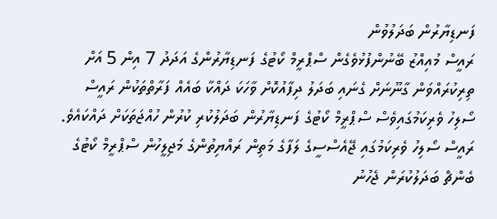ފަނޑިޔާރުން ބަދަލުވުން
ރައީސް މުއިއްޒު ބޭނުންފުޅުވެގެން ސްޕްރީމް ކޯޓުގެ ފަނޑިޔާރުންގެ އަދަދު 7 އިން 5 އަށް ތިރިކުރައްވަން ގާނޫނަށް ގެނައި ބަދަލު ދިފާއުކޮށް ވާހަކަ ދައްކާ ބައެއް ފަރާތްތަކުން ރައީސް ސޯލިހު ވެރިކަމުގައިވެސް ސްޕްރީމް ކޯޓުގެ ފަނޑިޔާރުން ބަދަލުކުރި ކުރުން ހުއްޖަތަކަށް ދައްކައެވެ. ރައީސް ސޯލިހު ވެރިކަމުގައި ޖޭއެސްސީގެ ލަފާގެ މަތިން ރައްޔިތުންގެ މަޖިލީހުން ސްޕްރީމް ކޯޓުގެ ބެންޗް ބަދަލުކުރަން ޖެހުނު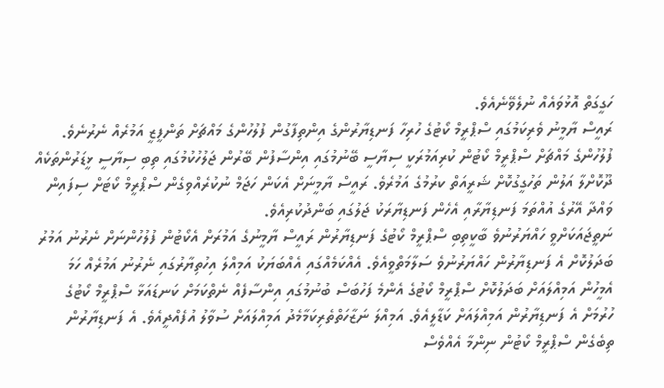ހަގީގަތް އޮޅުވައެއް ނުލެވޭނެއެވެ.
ރައީސް ޔާމީނު ވެރިކަމުގައި ސްޕްރީމް ކޯޓުގެ ހުރިހާ ފަނޑިޔާރުންގެ އިންތިފާގުން ފުލުހުންގެ މައްޗަށް ތަންފީޒީ އަމުރެއް ނެރުނެވެ. ފުލުހުންގެ މައްޗަށް ސްޕްރީމް ކޯޓުން ކުރިއަމުރަކީ ސިޔާސީ ބޭނުމުގައި އިންސާފުން ބޭރުން ޖަލުހުކުމުގައި ތިބި ސިޔާސީ ޅީޑަރުންތަކެއް ދޫކޮށްލާ އަލުން ތަހުގީގުކޮށް ޝަރީއަތް ކރުމުގެ އަމުރެވެ. ރައީސް ޔާމީނަށް އެކަން ހަޖަމް ނުކުރެއްވިގެން ސްޕްރީމް ކޯޓަށް ސިފައިން ވައްދާ އޭރުގެ އުއްތަމަ ފަނޑިޔާރާއި އެހެން ފަނޑިޔާރަކު ޖަލުގައި ބަންދުކުރިއެވެ.
ނަތީޖައަކަށްވީ ހައްޔަރުނުވެ ބާކީތިބި ސްޕްރީމް ކޯޓުގެ ފަނޑިޔާރުން ރައީސް ޔާމީނުގެ އަމުރަށް އެކޯޓުން ފުލުހުންނަށް ނެރުނު އަމުރު ބަދަލުކޮށް އެ ފަނޑިޔާރުން ހައްޔަރުނުވެ ސަލާމަތްވީއެވެ. އެއްކަމެއްގައި އެއްބަޔަކު އަމިއްލަ އިހުތިޔާރުގައި ނެރުނު އަމުރެއް ހަމަ އެމީހުން އަމިއްލައަށް ބަދަލުކޮށް ސްޕްރީމް ކޯޓުގެ އެންމެ ފަހުބަސް ބުނުމުގައި އިންސާފެއް ނެތްކަމަށް ކަނޑައަޅާ ސްޕްރީމް ކޯޓުގެ ހުރުމަށް އެ ފަނޑިޔާރުން އަމިއްލައަށް ކަޑާލީއެވެ. އަމިއްލަ ނަޒާހަތްތެރިކަމާމެދު އަމިއްލައަށް ސުވާލު އުފެއްދީއެވެ. އެ ފަނޑިޔާރުން ތިބެގެން ސްޕްރީމް ކޯޓުން ނިންމާ އެއްވެސް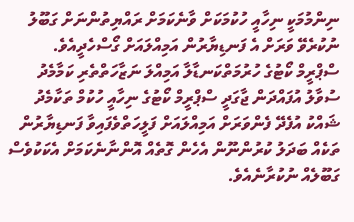ނިންމުމަކީ ނިހާއީ ހުކުމަކަށް ވާނެކަމަށް ރައްޔިތުންނަށް ގަބޫލު ނުކުރެވޭ ވަރަށް އެ ފަނޑިޔާރުން އަމިއްލައަށް ގޯސްހެދީއެވެ.
ސްޕްރީމް ކޯޓުގެ ހުރުމަތްކަނޑާލާ އަމިއްލަ ނަޒާހަތްތެރި ކަމާމެދު ސުވާލު އުފައްދަން ޖާގަދީ ސްޕްރީމް ކޯޓުގެ ނިހާއީ ހުކުމް ތަކާމެދު ޝައްކު އުފެދޭ ފެންވަރަށް އަމިއްލައަށް ފަލީހަތްވެފައިވާ ފަނޑިޔާރުން ތަކެއް ބަދަލު ކުރުންނޫން އެހެން ގޮތެއް އޮންނާނެކަމަށް އެކަކުވެސް ގަބޫލެއް ނުކުރާނެއެވެ.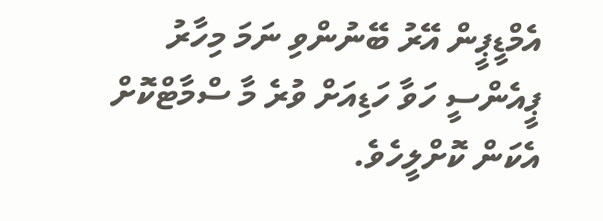އެމްޑީޕީން އޭރު ބޭނުންވި ނަމަ މިހާރު ޕީއެންސީ ހަވާ ހަޑިއަށް ވުރެ މާ ސްމާޓްކޮށް އެކަން ކޮށްލީހެވެ.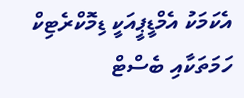އެކަމަކު އެމްޑީޕީއަކީ ޑިމޮކްރެޓިކް ހަމަތަކާއި ބެސްޓް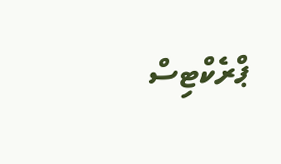ޕްރެކްޓިސް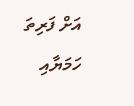އަށް ފަރިތަ ހަމަޔާއި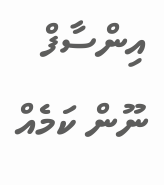އިންސާފް ނޫން ކަމެއް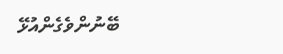ބޭނުންވެގެންއުޅޭ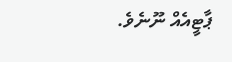ޕާޓީއެއް ނޫނެވެ.